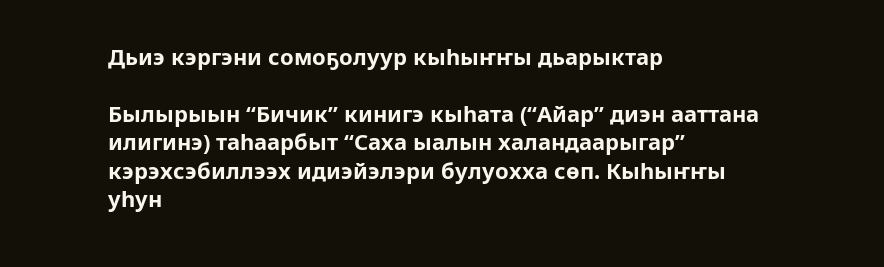Дьиэ кэргэни сомоҕолуур кыһыҥҥы дьарыктар

Былырыын “Бичик” кинигэ кыһата (“Айар” диэн ааттана илигинэ) таһаарбыт “Саха ыалын халандаарыгар” кэрэхсэбиллээх идиэйэлэри булуохха сөп. Кыһыҥҥы уһун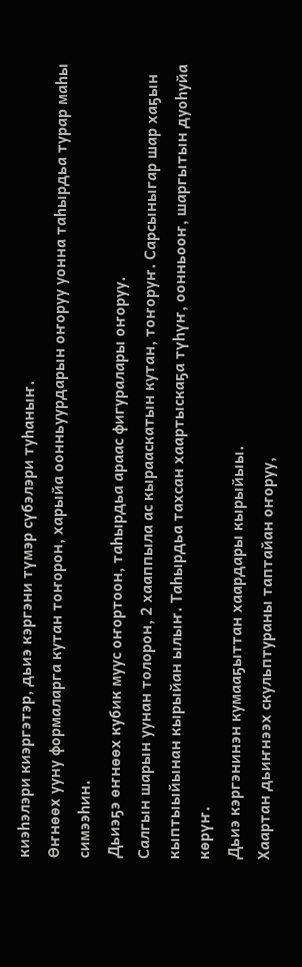киэһэлэри киэргэтэр, дьиэ кэргэни түмэр сүбэлэри туһаныҥ.
Өҥнөөх ууну формаларга кутан тоҥорон, харыйа оонньуурдарын оҥоруу уонна таһырдьа турар маһы симээһин.
Дьиэҕэ өҥнөөх кубик муус оҥортоон, таһырдьа араас фигуралары оҥоруу.
Салгын шарын уунан толорон, 2 хааппыла ас кырааскатын кутан, тоҥоруҥ. Сарсыныгар шар хаҕын кыптыыйынан кырыйан ылыҥ. Таһырдьа тахсан хаартыскаҕа түһүҥ, оонньооҥ, шаргытын дуоһуйа көрүҥ.
Дьиэ кэргэнинэн кумааҕыттан хаардары кырыйыы.
Хаартан дьиҥнээх скульптураны таптайан оҥоруу,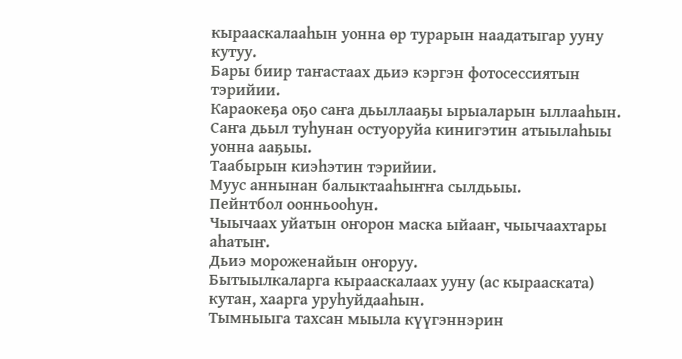кырааскалааһын уонна өр турарын наадатыгар ууну кутуу.
Бары биир таҥастаах дьиэ кэргэн фотосессиятын тэрийии.
Караокеҕа оҕо саҥа дьыллааҕы ырыаларын ыллааһын.
Саҥа дьыл туһунан остуоруйа кинигэтин атыылаһыы уонна ааҕыы.
Таабырын киэһэтин тэрийии.
Муус аннынан балыктааһыҥҥа сылдьыы.
Пейнтбол оонньооһун.
Чыычаах уйатын оҥорон маска ыйааҥ, чыычаахтары аһатыҥ.
Дьиэ мороженайын оҥоруу.
Бытыылкаларга кырааскалаах ууну (ас кырааската) кутан, хаарга уруһуйдааһын.
Тымныыга тахсан мыыла күүгэннэрин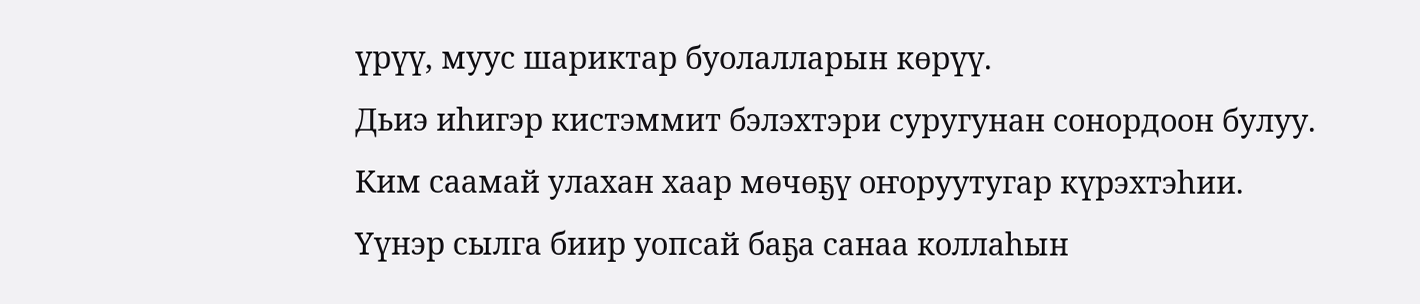үрүү, муус шариктар буолалларын көрүү.
Дьиэ иһигэр кистэммит бэлэхтэри суругунан сонордоон булуу.
Ким саамай улахан хаар мөчөҕү оҥоруутугар күрэхтэһии.
Үүнэр сылга биир уопсай баҕа санаа коллаһын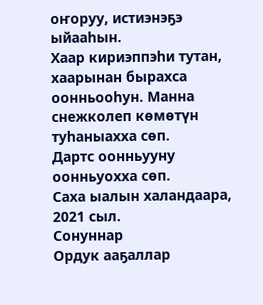оҥоруу, истиэнэҕэ ыйааһын.
Хаар кириэппэһи тутан, хаарынан бырахса оонньооһун. Манна снежколеп көмөтүн туһаныахха сөп.
Дартс оонньууну оонньуохха сөп.
Саха ыалын халандаара, 2021 сыл.
Сонуннар
Ордук ааҕаллар